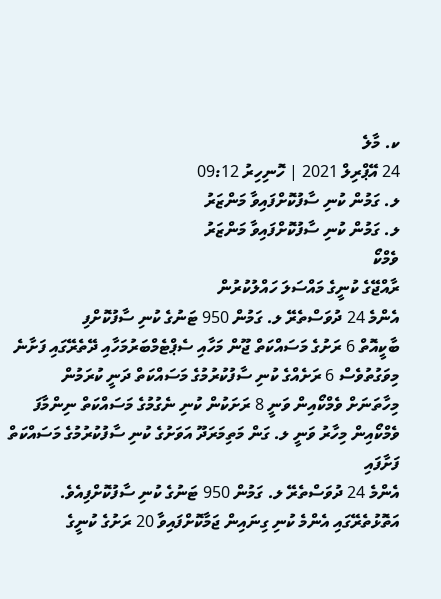ކ. މާލެ
24 އޭޕްރިލް 2021 | ހޮނިހިރު 09:12
ލ. ގަމުން ކުނި ސާފުކޮށްފައިވާ މަންޒަރު
ލ. ގަމުން ކުނި ސާފުކޮށްފައިވާ މަންޒަރު
ވެމްކޯ
ރާއްޖޭގެ ކުނީގެ މައްސަލަ ހައްލުކުރުން
އެންމެ 24 ދުވަސްތެރޭ ލ. ގަމުން 950 ޓަނުގެ ކުނި ސާފުކޮށްފި
ބާކީއޮތް 6 ރަށުގެ މަސައްކަތް ޖޫން މަހާއި ސެޕްޓެމްބަރުމަހާއި ދޭތެރޭގައި ފަށާނެ
މިވަގުތުވެސް 6 ރަށެއްގެ ކުނި ސާފުކުރުމުގެ މަސައްކަތް ދަނީ ކުރަމުން
މިހާތަނަށް ވެމްކޯއިން ވަނީ 8 ރަށަކުން ކުނި ނެގުމުގެ މަސައްކަތް ނިންމާފަ
ވެމްކޯއިން މިހާރު ވަނީ ލ. ގަން މަތިމަރަދޫ އަވަށުގެ ކުނި ސާފުކުރުމުގެ މަސައްކަތް ފަށާފައި
އެންމެ 24 ދުވަސްތެރޭ ލ. ގަމުން 950 ޓަނުގެ ކުނި ސާފުކޮށްފިއެވެ.
އަތޮޅުތެރޭގައި އެންމެ ކުނި ގިނައިން ޖަމާކޮށްފައިވާ 20 ރަށުގެ ކުނީގެ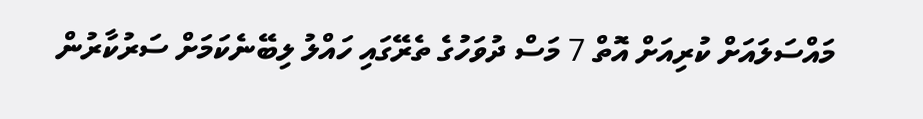މައްސަލައަށް ކުރިއަށް އޮތް 7 މަސް ދުވަހުގެ ތެރޭގައި ހައްލު ލިބޭނެކަމަށް ސަރުކާރުން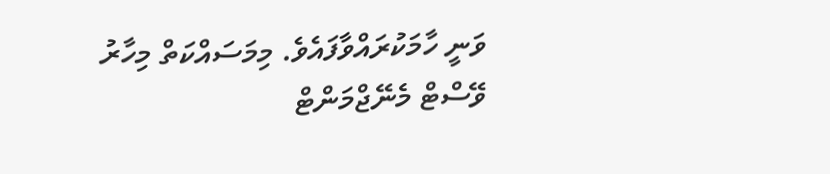ވަނީ ހާމަކުރައްވާފައެވެ. މިމަސައްކަތް މިހާރު ވޭސްޓް މެނޭޖްމަންޓް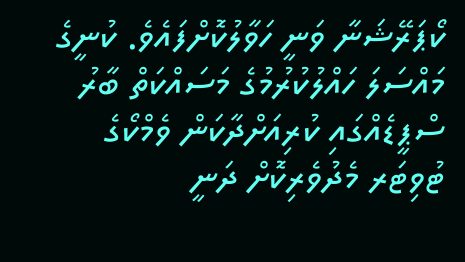ކޯޕަރޭޝަނާ ވަނީ ހަވާލުކޮށްފައެވެ. ކުނީގެ މައްސަލަ ހައްލުކުރުމުގެ މަސައްކަތް ބާރު ސްޕީޑެއްގައި ކުރިއަށްދާކަން ވެމްކޯގެ ޓުވިޓަރ މެދުވެރިކޮށް ދަނީ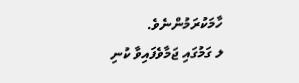ހާމަކުރަމުންނެވެ.
ލ ގަމުގައި ޖަމާވެފައިވާ ކުނި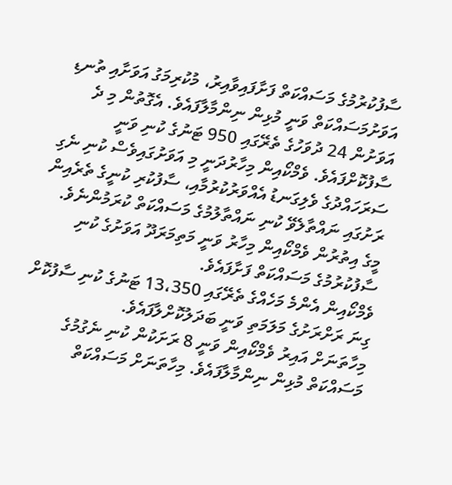ސާފުކުރުމުގެ މަސައްކަތް ފަށާފައިވާއިރު، މުކުރިމަގު އަވަށާއި ތުނޑި އަވަށުމަސައްކަތް ވަނީ މުޅިން ނިންމާލާފައެވެ. އެގޮތުން މި ދެ އަވަށުން 24 ދުވަހުގެ ތެރޭގައި 950 ޓަނުގެ ކުނި ވަނީ ސާފުކޮށްފައެވެ. ވެމްކޯއިން މިހާރުދަނީ މި އަވަށުގައިވެސް ކުނި ނެގި ސަރަހައްދުގެ ވެލިގަނޑު އެއްވަރުކުރުމާއި، ސާފުކުރި ކުނީގެ ތެރެއިން ރަށުގައި ނައްތާލެވޭ ކުނި ނައްތާލުމުގެ މަސައްކަތް ކުރަމުންނެވެ. މީގެ އިތުރުން ވެމްކޯއިން މިހާރު ވަނީ މަތިމަރަދޫ އަވަށުގެ ކުނި ސާފުކުރުމުގެ މަސައްކަތް ފަށާފައެވެ.
ވެމްކޯއިން އެންމެ މަހެއްގެ ތެރޭގައި 13،350 ޓަނުގެ ކުނި ސާފުކޮށް ގިނަ ރަށްރަށުގެ މަލަމަތި ވަނީ ބަދަލުކޮށްލާފައެވެ.
މިހާތަނަށް އައިރު ވެމްކޯއިން ވަނީ 8 ރަށަކުން ކުނި ނެގުމުގެ މަސައްކަތް މުޅިން ނިންމާލާފައެވެ. މިހާތަނަށް މަސައްކަތް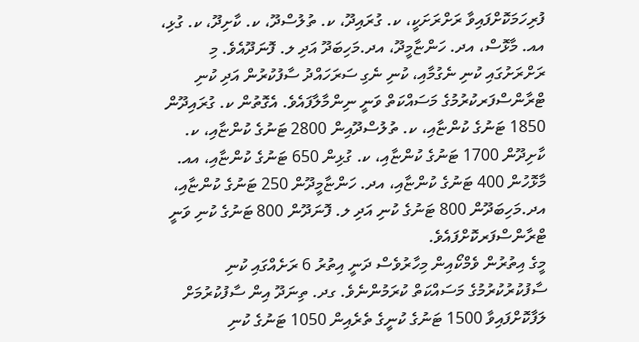ފުރިހަމަކޮށްފައިވާ ރަށްރަށަކީ، ކ. ގުރައިދޫ، ކ. ތުލުސްދޫ، ކ. ކާށިދޫ، ކ. ގުޅި، އއ. މާޅޮސް، އދ. ހަންޏާމީދޫ، އދ.މަހިބަދޫ އަދި ލ. ފޮނަދޫއެވެ. މި ރަށްރަށުގައި ކުނި ނެގުމާއި، ކުނި ނެގި ސަރަހައްދު ސާފުކުރުން އަދި ކުނި ޓްރާންސްފަރކުރުމުގެ މަސައްކަތް ވަނީ ނިންމާލާފައެވެ. އެގޮތުން ކ. ގުރައިދޫން 1850 ޓަނުގެ ކުންޏާއި، ކ. ތުލުސްދޫއިން 2800 ޓަނުގެ ކުންޏާއި، ކ. ކާށިދޫން 1700 ޓަނުގެ ކުންޏާއި، ކ. ގުޅިން 650 ޓަނުގެ ކުންޏާއި، އއ. މާޅޮހުން 400 ޓަނުގެ ކުންޏާއި، އދ. ހަންޏާމީދޫން 250 ޓަނުގެ ކުންޏާއި، އދ.މަހިބަދޫން 800 ޓަނުގެ ކުނި އަދި ލ. ފޮނަދޫން 800 ޓަނުގެ ކުނި ވަނީ ޓްރާންސްފަރކޮށްފައެވެ.
މީގެ އިތުރުން ވެމްކޯއިން މިހާރުވެސް ދަނީ އިތުރު 6 ރަށެއްގައި ކުނި ސާފުކުރުކުރުމުގެ މަސައްކަތް ކުރަމުންނެވެ. ގދ. ތިނަދޫ އިން ސާފުކުރުމަށް ލަފާކޮށްފައިވާ 1500 ޓަނުގެ ކުނީގެ ތެރެއިން 1050 ޓަނުގެ ކުނި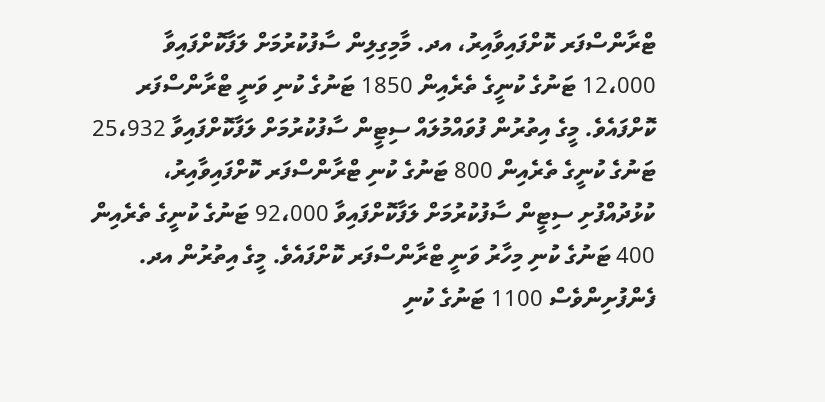ޓްރާންސްފަރ ކޮށްފައިވާއިރު، އދ. މާމިގިލިން ސާފުކުރުމަށް ލަފާކޮށްފައިވާ 12،000 ޓަނުގެ ކުނީގެ ތެރެއިން 1850 ޓަނުގެ ކުނި ވަނީ ޓްރާންސްފަރ ކޮށްފައެވެ. މީގެ އިތުރުން ފުވައްމުލައް ސިޓީން ސާފުކުރުމަށް ލަފާކޮށްފައިވާ 25،932 ޓަނުގެ ކުނީގެ ތެރެއިން 800 ޓަނުގެ ކުނި ޓްރާންސްފަރ ކޮށްފައިވާއިރު، ކުޅުދުއްފުށި ސިޓީން ސާފުކުރުމަށް ލަފާކޮށްފައިވާ 92،000 ޓަނުގެ ކުނީގެ ތެރެއިން 400 ޓަނުގެ ކުނި މިހާރު ވަނީ ޓްރާންސްފަރ ކޮށްފައެވެ. މީގެ އިތުރުން އދ. ފެންފުށިންވެސް 1100 ޓަނުގެ ކުނި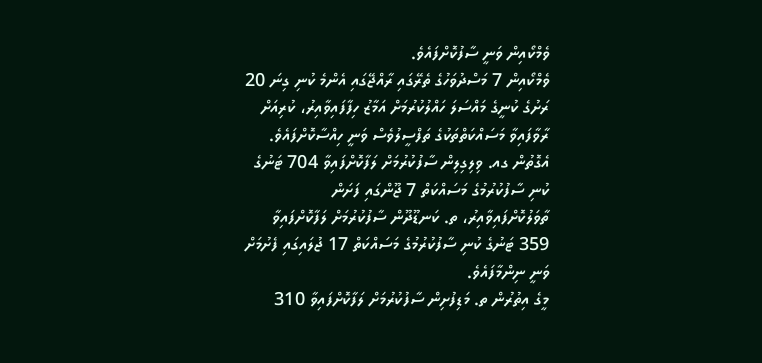ވެމްކޯއިން ވަނީ ސާފުކޮށްފައެވެ.
ވެމްކޯއިން 7 މަސްދުވަހުގެ ތެރޭގައި ރާއްޖޭގައި އެންމެ ކުނި ގިނަ 20 ރަށުގެ ކުނީގެ މައްސަލަ ހައްލުކުރުމަށް އަމާޒު ހިފާފައިވާއިރު، ކުރިއަށް ރާވާފައިވާ މަސައްކަތްތަކުގެ ތަފްސީލުވެސް ވަނީ ހިއްސާކޮށްފައެވެ. އެގޮތުން ގއ. ވިލިގިލިން ސާފުކުރުމަށް ލަފާކޮށްފައިވާ 704 ޓަނުގެ ކުނި ސާފުކުރުމުގެ މަސައްކަތް 7 ޖޫންގައި ފަށަން ތާވަލުކޮށްފައިވާއިރު، ތ. ކަނޑޫދޫން ސާފުކުރުމަށް ލަފާކޮށްފައިވާ 359 ޓަނުގެ ކުނި ސާފުކުރުމުގެ މަސައްކަތް 17 ޖުލައިގައި ފެށުމަށް ވަނީ ނިންމާފައެވެ.
މީގެ އިތުރުން ތ. މަޑިފުށިން ސާފުކުރުމަށް ލަފާކޮށްފައިވާ 310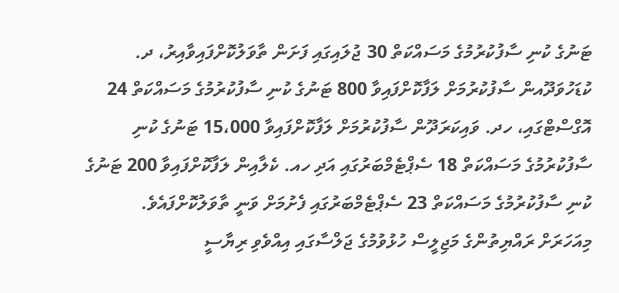ޓަނުގެ ކުނި ސާފުކުރުމުގެ މަސައްކަތް 30 ޖުލައިގައި ފަށަން ތާވަލުކޮށްފައިވާއިރު، ދ. ކުޑަހުވަދޫއން ސާފުކުރުމަށް ލަފާކޮށްފައިވާ 800 ޓަނުގެ ކުނި ސާފުކުރުމުގެ މަސައްކަތް 24 އޮގްސްޓްގައި، ހދ. ވައިކަރަދޫން ސާފުކުރުމަށް ލަފާކޮށްފައިވާ 15،000 ޓަނުގެ ކުނި ސާފުކުރުމުގެ މަސައްކަތް 18 ސެޕްޓެމްބަރުގައި އަދި ހއ. ކެލާއިން ލަފާކޮށްފައިވާ 200 ޓަނުގެ ކުނި ސާފުކުރުމުގެ މަސައްކަތް 23 ސެޕްޓެމްބަރުގައި ފެށުމަށް ވަނީ ތާވަލުކޮށްފައެވެ.
މިއަހަރަށް ރައްޔިތުންގެ މަޖިލީސް ހުޅުވުމުގެ ޖަލްސާގައި އިއްވެވި ރިޔާސީ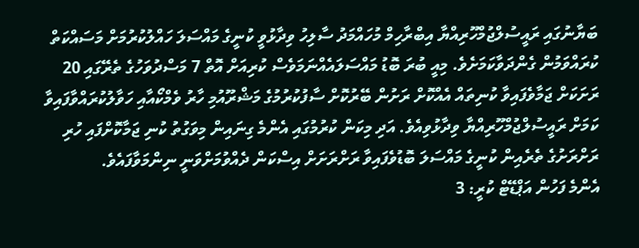ބަޔާނުގައި ރައީސުލްޖުމްހޫރިއްޔާ އިބްރާހިމް މުހައްމަދު ސާލިހު ވިދާޅުވީ ކުނީގެ މައްސަލަ ހައްލުކުރުމަށް މަސައްކަތް ކުރައްވަމުން ގެންދަވާކަމަށެވެ. މިއީ ބުރަ ބޮޑު މައްސަލައެއްނަމަވެސް ކުރިއަށް އޮތް 7 މަސްދުވަހުގެ ތެރޭގައި 20 ރަށަކަށް ޖަމާވެފައިވާ ކުނިތައް އެއްކޮށް ރަށުން ބޭރުކޮށް ސާފުކުރުމުގެ މަޝްރޫއުމި ހާރު ވެމްކޯއާއި ހަވާލުކުރައްވާފައިވާ ކަމަށް ރައީސުލްޖުމްހޫރިއްޔާ ވިދާޅުވިއެވެ. އަދި މިކަން ކުރުމުގައި އެންމެ ގިނައިން މިވަގުތު ކުނި ޖަމާކޮށްފައި ހުރި ރަށްރަށުގެ ތެރެއިން ކުނީގެ މައްސަލަ ބޮޑުވެފައިވާ ރަށްރަށަށް އިސްކަން ދެއްވުމަށްވަނީ ނިންމަވާފައެވެ.
އެންމެ ފަހުން އަޕްޑޭޓް ކުރީ: 3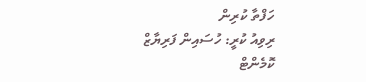ހަފްތާ ކުރިން
ރިވިއު ކުރީ: ހުސައިން ފަރިޔާޒް
ކޮމެންޓް